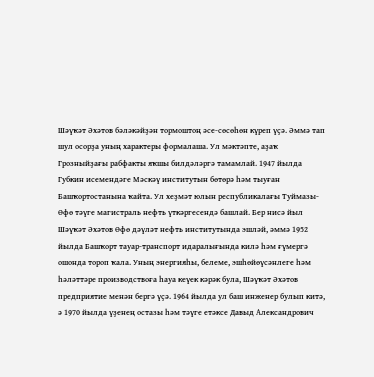Шәүҡәт Әхәтов бәләкәйҙән тормоштоң әсе-сөсөһөн күреп үҫә. Әммә тап шул осорҙа уның характеры формалаша. Ул мәктәпте, аҙаҡ Грозныйҙағы рабфакты яҡшы билдәләргә тамамлай. 1947 йылда Губкин исемендәге Мәскәү институтын бөтөрә һәм тыуған Башҡортостанына ҡайта. Ул хеҙмәт юлын республикалағы Туймазы-Өфө тәүге магистраль нефть үткәргесендә башлай. Бер нисә йыл Шәүҡәт Әхәтов Өфө дәүләт нефть институтында эшләй, әммә 1952 йылда Башҡорт тауар-транспорт идаралығында килә һәм ғүмергә ошонда тороп ҡала. Уның энергияһы, белеме, эшһөйөүсәнлеге һәм һәләттәре производствоға һауа кеүек кәрәк була, Шәүҡәт Әхәтов предприятие менән бергә үҫә. 1964 йылда ул баш инженер булып китә, ә 1970 йылда үҙенең остазы һәм тәүге етәксе Давыд Александрович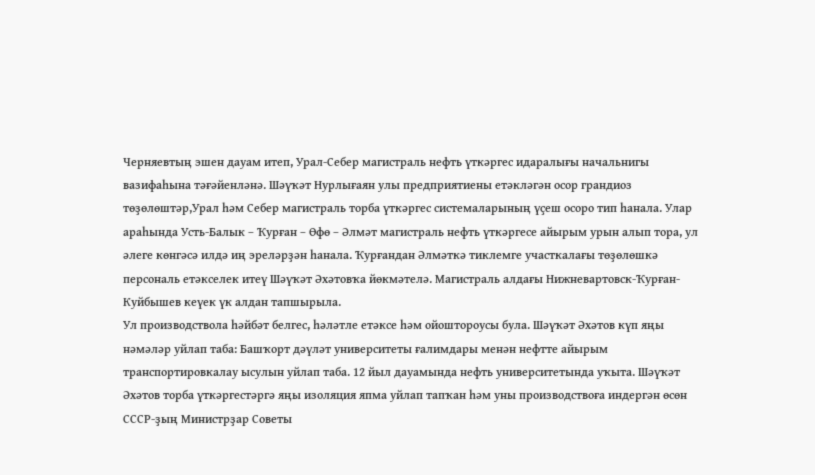Черняевтың эшен дауам итеп, Урал-Себер магистраль нефть үткәргес идаралығы начальнигы вазифаһына тәғәйенләнә. Шәүҡәт Нурлығаян улы предприятиены етәкләгән осор грандиоз төҙөлөштәр,Урал һәм Себер магистраль торба үткәргес системаларының үҫеш осоро тип һанала. Улар араһында Усть-Балык – Ҡурған – Өфө – Әлмәт магистраль нефть үткәргесе айырым урын алып тора, ул әлеге көнгәсә илдә иң эреләрҙән һанала. Ҡурғандан Әлмәткә тиклемге участкалағы төҙөлөшкә персональ етәкселек итеү Шәүҡәт Әхәтовҡа йөкмәтелә. Магистраль алдағы Нижневартовск-Ҡурған-Куйбышев кеүек үк алдан тапшырыла.
Ул производствола һәйбәт белгес, һәләтле етәксе һәм ойоштороусы була. Шәүҡәт Әхәтов күп яңы нәмәләр уйлап таба: Башҡорт дәүләт университеты ғалимдары менән нефтте айырым транспортировкалау ысулын уйлап таба. 12 йыл дауамында нефть университетында уҡыта. Шәүҡәт Әхәтов торба үткәргестәргә яңы изоляция япма уйлап тапҡан һәм уны производствоға индергән өсөн СССР-ҙың Министрҙар Советы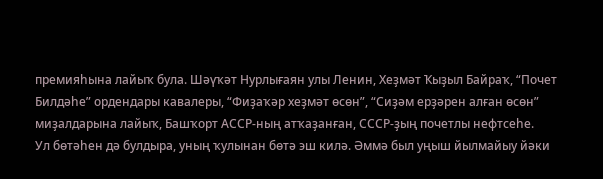премияһына лайыҡ була. Шәүҡәт Нурлығаян улы Ленин, Хеҙмәт Ҡыҙыл Байраҡ, “Почет Билдәһе” ордендары кавалеры, “Фиҙаҡәр хеҙмәт өсөн”, “Сиҙәм ерҙәрен алған өсөн” миҙалдарына лайыҡ, Башҡорт АССР-ның атҡаҙанған, СССР-ҙың почетлы нефтсеһе.
Ул бөтәһен дә булдыра, уның ҡулынан бөтә эш килә. Әммә был уңыш йылмайыу йәки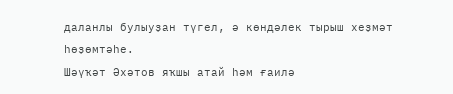даланлы булыуҙан түгел, ә көндәлек тырыш хеҙмәт һөҙөмтәһе.
Шәүҡәт Әхәтов яҡшы атай һәм ғаилә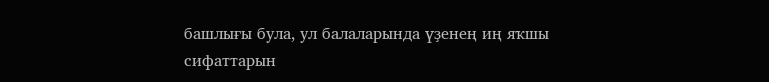башлығы була, ул балаларында үҙенең иң яҡшы сифаттарын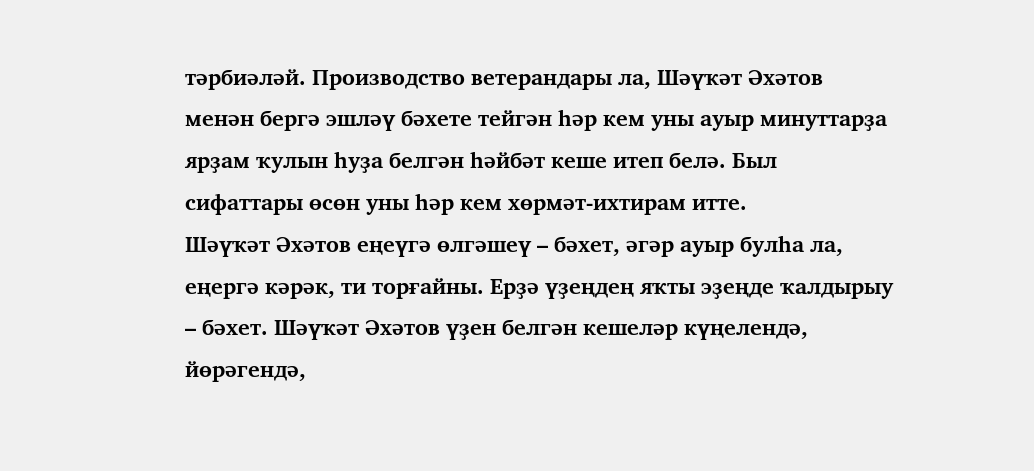тәрбиәләй. Производство ветерандары ла, Шәүҡәт Әхәтов менән бергә эшләү бәхете тейгән һәр кем уны ауыр минуттарҙа ярҙам ҡулын һуҙа белгән һәйбәт кеше итеп белә. Был сифаттары өсөн уны һәр кем хөрмәт-ихтирам итте.
Шәүҡәт Әхәтов еңеүгә өлгәшеү – бәхет, әгәр ауыр булһа ла, еңергә кәрәк, ти торғайны. Ерҙә үҙеңдең яҡты эҙеңде ҡалдырыу – бәхет. Шәүҡәт Әхәтов үҙен белгән кешеләр күңелендә, йөрәгендә,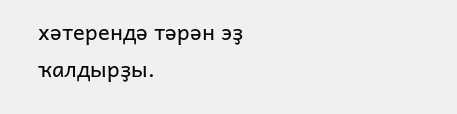хәтерендә тәрән эҙ ҡалдырҙы.